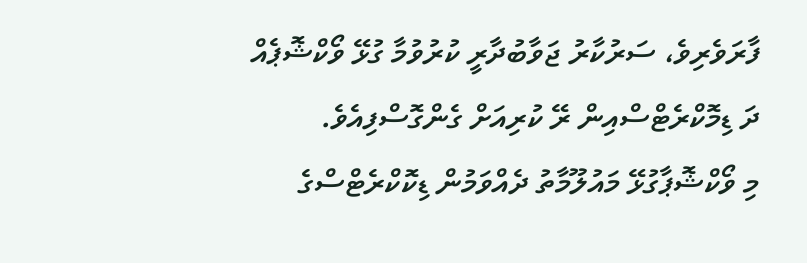ފާރަވެރިވެ، ސަރުކާރު ޖަވާބުދާރީ ކުރުވުމާ ގުޅޭ ވޯކްޝޮޕެއް ދަ ޑިމޮކްރެޓްސްއިން ރޭ ކުރިއަށް ގެންގޮސްފިއެވެ.
މި ވޯކްޝޮޕާގުޅޭ މައުލޫމާތު ދެއްވަމުން ޑިކޮކްރެޓްސްގެ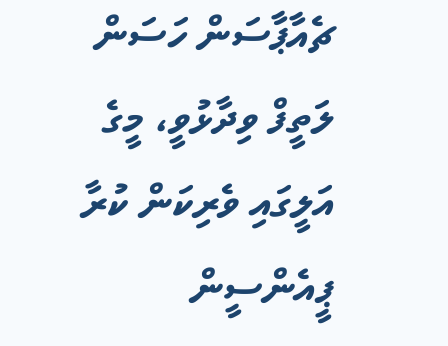ޗެއާޕާސަން ހަސަން ލަތީފް ވިދާޅުވީ، މީގެ އަލީގައި ވެރިކަން ކުރާ ޕީއެންސީން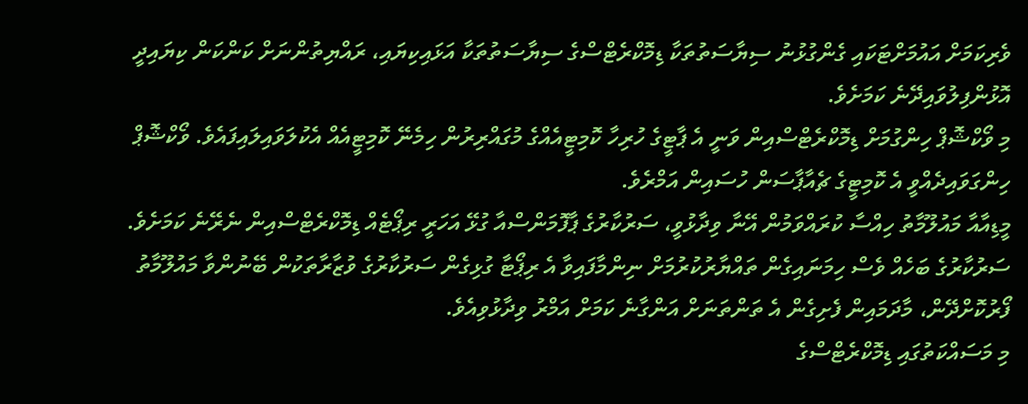ވެރިކަމަށް އައުމަށްޓަކައި ގެންގުޅުނު ސިޔާސަތުތަކާ ޑިމޮކްރެޓްސްގެ ސިޔާސަތުތަކާ އަޅައިކިޔައި، ރައްޔިތުންނަށް ކަންކަން ކިޔައިދީ އޮޅުންފިލުވައިދޭނެ ކަމަށެވެ.
މި ވޯކްޝޮޕް ހިންގުމަށް ޑިމޮކްރެޓްސްއިން ވަނީ އެ ޕާޓީގެ ހުރިހާ ކޮމިޓީއެއްގެ މުގައްރިރުން ހިމެނޭ ކޮމިޓީއެއް އެކުލަވައިލައިފައެވެ. ވޯކްޝޮޕް ހިންގަވައިދެއްވީ އެ ކޮމިޓީގެ ޗެއާޕާސަން ހުސައިން އަމްރެވެ.
މީޑިއާއާ މައުލޫމާތު ހިއްސާ ކުރައްވަމުން އޭނާ ވިދާޅުވީ، ސަރުކާރުގެ ޕާފޮމަންސްއާ ގުޅޭ އަހަރީ ރިޕޯޓެއް ޑިމޮކްރެޓްސްއިން ނެރޭނެ ކަމަށެވެ. ސަރުކާރުގެ ބަހެއް ވެސް ހިމަނައިގެން ތައްޔާރުކުރުމަށް ނިންމާފައިވާ އެ ރިޕޯޓާ ގުޅިގެން ސަރުކާރުގެ ވުޒާރާތަކުން ބޭނުންވާ މައުލޫމާތު ފޯރުކޮށްދޭން، މާދަމައިން ފެށިގެން އެ ތަންތަނަށް އަންގާނެ ކަމަށް އަމްރު ވިދާޅުވިއެވެ.
މި މަސައްކަތުގައި ޑިމޮކްރެޓްސްގެ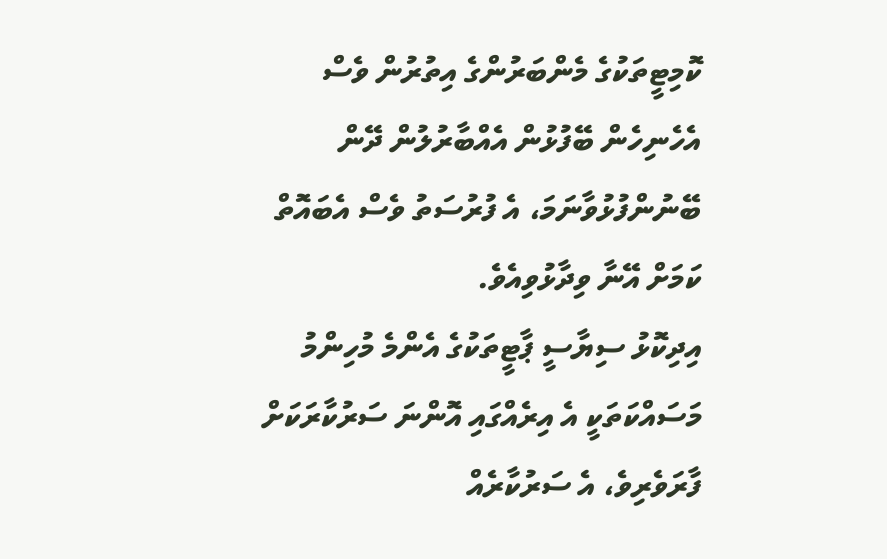ކޮމިޓީތަކުގެ މެންބަރުންގެ އިތުރުން ވެސް އެހެނިހެން ބޭފުޅުން އެއްބާރުލުން ދޭން ބޭނުންފުޅުވާނަމަ، އެ ފުރުސަތު ވެސް އެބައޮތް ކަމަށް އޭނާ ވިދާޅުވިއެވެ.
އިދިކޮޅު ސިޔާސީ ޕާޓީތަކުގެ އެންމެ މުހިންމު މަސައްކަތަކީ އެ އިރެއްގައި އޮންނަ ސަރުކާރަކަށް ފާރަވެރިވެ، އެ ސަރުކާރެއް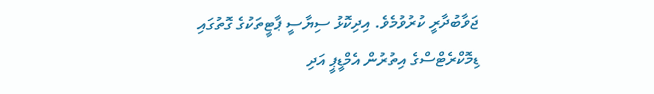ޖަވާބުދާރީ ކުރުވުމެވެ. އިދިކޮޅު ސިޔާސީ ޕާޓީތަކުގެ ގޮތުގައި ޑިމޮކްރެޓްސްގެ އިތުރުން އެމްޑީޕީ އަދި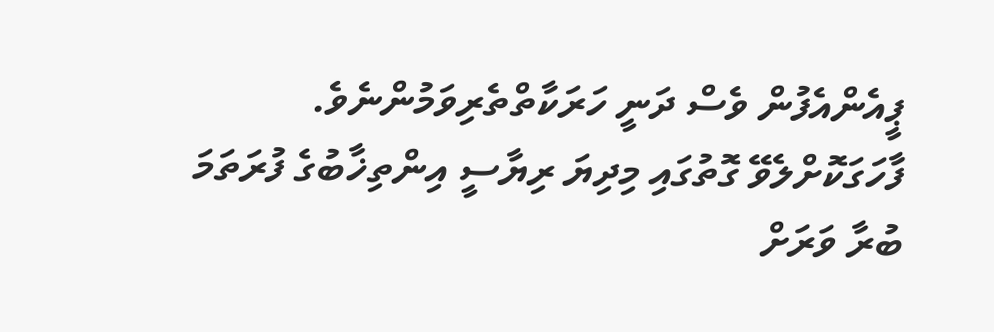ޕީއެންއެފުން ވެސް ދަނީ ހަރަކާތްތެރިވަމުންނެވެ.
ފާހަގަކޮށްލެވޭ ގޮތުގައި މިދިޔަ ރިޔާސީ އިންތިޚާބުގެ ފުރަތަމަ ބުރާ ވަރަށް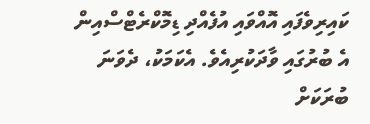ކައިރިވެފައި އޮއްވައި އުފެއްދި ޑިމޮކްރެޓްސްއިން އެ ބުރުގައި ވާދަކުރިއެވެ. އެކަމަކު، ދެވަނަ ބުރަކަށް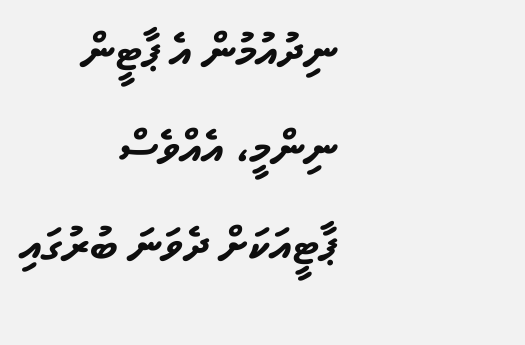ނިދުއުމުން އެ ޕާޓީން ނިންމީ، އެއްވެސް ޕާޓީއަކަށް ދެވަނަ ބުރުގައި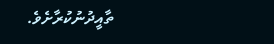ތާއީދުނުކުރާށެވެ.